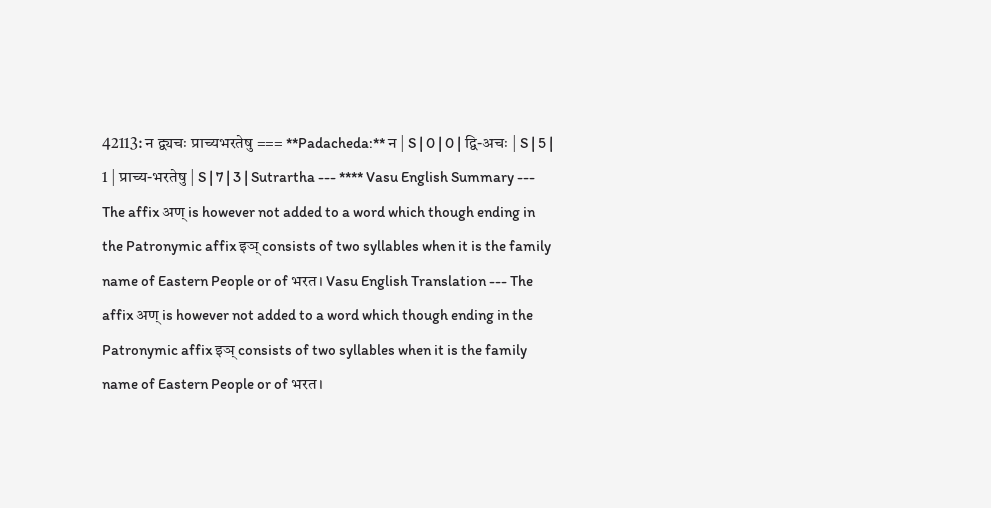42113: न द्व्यचः प्राच्यभरतेषु === **Padacheda:** न | S | 0 | 0 | द्वि-अचः | S | 5 | 1 | प्राच्य-भरतेषु | S | 7 | 3 | Sutrartha --- **** Vasu English Summary --- The affix अण् is however not added to a word which though ending in the Patronymic affix इञ् consists of two syllables when it is the family name of Eastern People or of भरत। Vasu English Translation --- The affix अण् is however not added to a word which though ending in the Patronymic affix इञ् consists of two syllables when it is the family name of Eastern People or of भरत।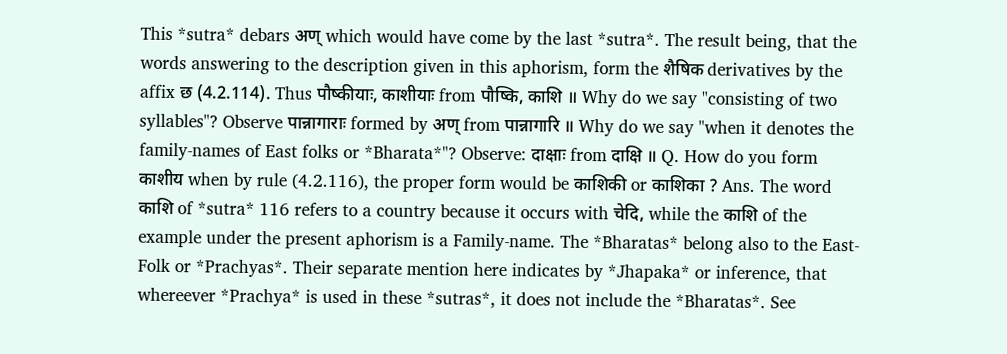This *sutra* debars अण् which would have come by the last *sutra*. The result being, that the words answering to the description given in this aphorism, form the शैषिक derivatives by the affix छ (4.2.114). Thus पौष्कीयाः, काशीयाः from पौष्कि, काशि ॥ Why do we say "consisting of two syllables"? Observe पान्नागाराः formed by अण् from पान्नागारि ॥ Why do we say "when it denotes the family-names of East folks or *Bharata*"? Observe: दाक्षाः from दाक्षि ॥ Q. How do you form काशीय when by rule (4.2.116), the proper form would be काशिकी or काशिका ? Ans. The word काशि of *sutra* 116 refers to a country because it occurs with चेदि, while the काशि of the example under the present aphorism is a Family-name. The *Bharatas* belong also to the East-Folk or *Prachyas*. Their separate mention here indicates by *Jhapaka* or inference, that whereever *Prachya* is used in these *sutras*, it does not include the *Bharatas*. See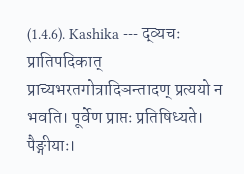(1.4.6). Kashika --- द्व्यचः प्रातिपदिकात् प्राच्यभरतगोत्रादिञन्तादण् प्रत्ययो न भवति। पूर्वेण प्राप्तः प्रतिषिध्यते। पैङ्गीयाः।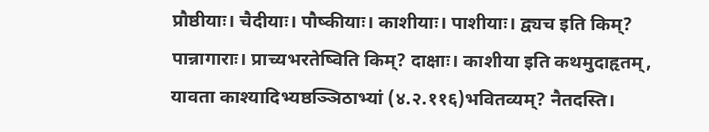प्रौष्ठीयाः। चैदीयाः। पौष्कीयाः। काशीयाः। पाशीयाः। द्व्यच इति किम्? पान्नागाराः। प्राच्यभरतेष्विति किम्? दाक्षाः। काशीया इति कथमुदाहृतम्, यावता काश्यादिभ्यष्ठञ्ञिठाभ्यां (४.२.११६)भवितव्यम्? नैतदस्ति।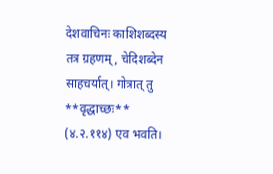देशवाचिनः काशिशब्दस्य तत्र ग्रहणम्, चेदिशब्देन साहचर्यात्। गोत्रात् तु **वृद्धाच्छः** (४.२.११४) एव भवति।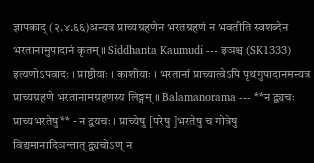ज्ञापकाद् (२.४.६६)अन्यत्र प्राच्यग्रहणेन भरतग्रहणं न भवतीति स्वशब्देन भरतानामुपादानं कृतम्॥ Siddhanta Kaumudi --- इञश्च (SK1333) इत्यणोऽपवादः । प्राष्ठीयाः । काशीयाः । भरतानां प्राच्यात्वेऽपि पृथगुपादानमन्यत्र प्राच्यग्रहणे भरतानामग्रहणस्य लिङ्गम् ॥ Balamanorama --- **न द्व्यचः प्राच्यभरतेषु** - न द्वयचः । प्राच्येषु [परेषु ]भरतेषु च गोत्रेषु विद्यमानादिञन्तात् द्व्यचोऽण् न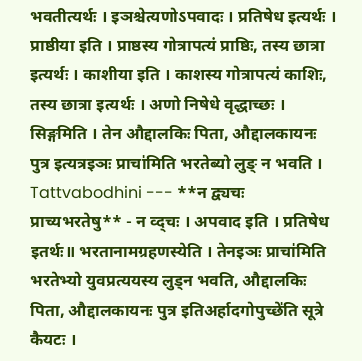भवतीत्यर्थः । इञश्चेत्यणोऽपवादः । प्रतिषेध इत्यर्थः । प्राष्ठीया इति । प्राष्ठस्य गोत्रापत्यं प्राष्ठिः, तस्य छात्रा इत्यर्थः । काशीया इति । काशस्य गोत्रापत्यं काशिः, तस्य छात्रा इत्यर्थः । अणो निषेधे वृद्धाच्छः । सिङ्गमिति । तेन औद्दालकिः पिता, औद्दालकायनः पुत्र इत्यत्रइञः प्राचा॑मिति भरतेब्यो लुङ् न भवति । Tattvabodhini --- **न द्व्यचः प्राच्यभरतेषु** - न व्द्चः । अपवाद इति । प्रतिषेध इतर्थः॥ भरतानामग्रहणस्येति । तेनइञः प्राचा॑मिति भरतेभ्यो युवप्रत्ययस्य लुड्न भवति, औद्दालकिः पिता, औद्दालकायनः पुत्र इतिअर्हादगोपुच्छे॑ति सूत्रे कैयटः ।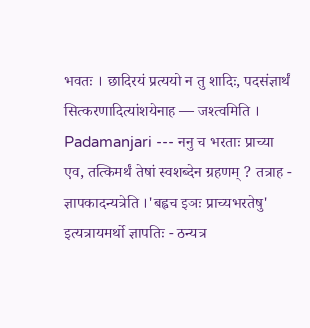भवतः । छादिरयं प्रत्ययो न तु शादिः, पदसंज्ञार्थं सित्करणादित्यांशयेनाह — जश्त्वमिति । Padamanjari --- ननु च भरताः प्राच्या एव, तत्किमर्थं तेषां स्वशब्देन ग्रहणम् ? तत्राह - ज्ञापकादन्यत्रेति ।'बह्वच इञः प्राच्यभरतेषु' इत्यत्रायमर्थो ज्ञापतिः - ठन्यत्र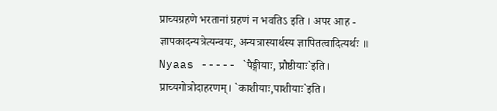प्राच्यग्रहणे भरतानां ग्रहणं न भवतिऽ इति । अपर आह - ज्ञापकादन्यत्रेत्यन्वयः, अन्यत्रास्यार्थस्य ज्ञापितत्वादित्यर्थः ॥ Nyaas ----- `पैङ्गीयाः, प्रौष्ठीयाः`इति। प्राच्यगोत्रोदाहरणम्। `काशीयाः,पाशीयाः`इति।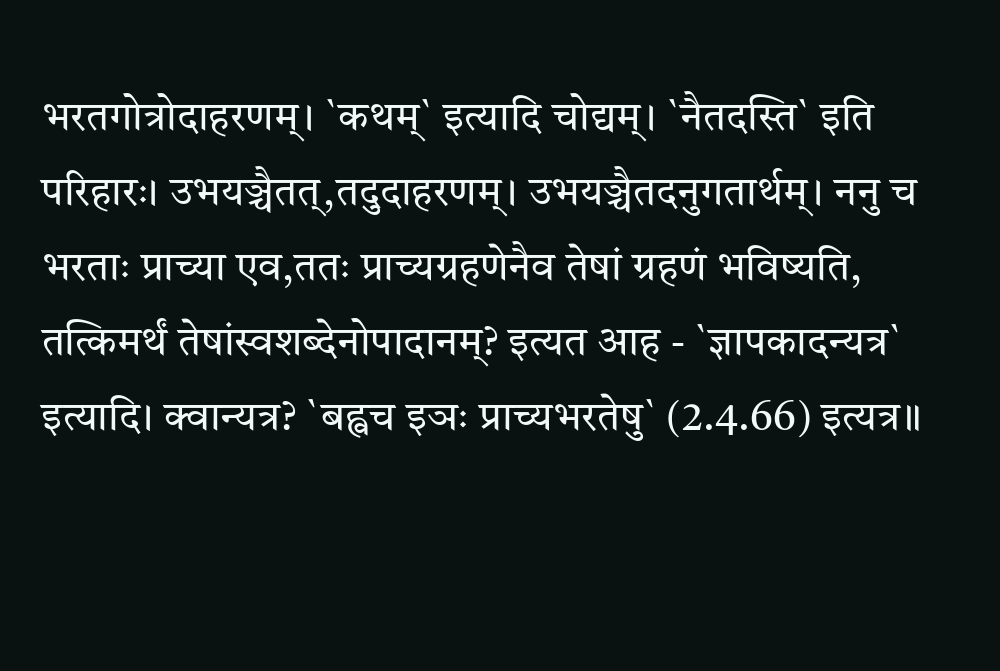भरतगोत्रोदाहरणम्। `कथम्` इत्यादि चोद्यम्। `नैतदस्ति` इति परिहारः। उभयञ्चैतत्,तदुदाहरणम्। उभयञ्चैतदनुगतार्थम्। ननु च भरताः प्राच्या एव,ततः प्राच्यग्रहणेनैव तेषां ग्रहणं भविष्यति, तत्किमर्थं तेषांस्वशब्देनोपादानम्? इत्यत आह - `ज्ञापकादन्यत्र` इत्यादि। क्वान्यत्र? `बह्वच इञः प्राच्यभरतेषु` (2.4.66) इत्यत्र॥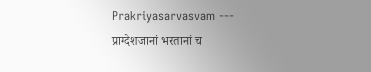Prakriyasarvasvam --- प्राग्देशजानां भरतानां च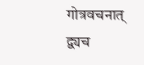गोत्रवचनात् द्व्यच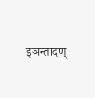इञन्तादण्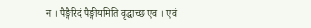न । पैङ्गैरिदं पैङ्गीयमिति वृद्धाच्छ एव । एवं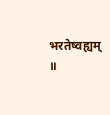भरतेष्वह्यम् ॥